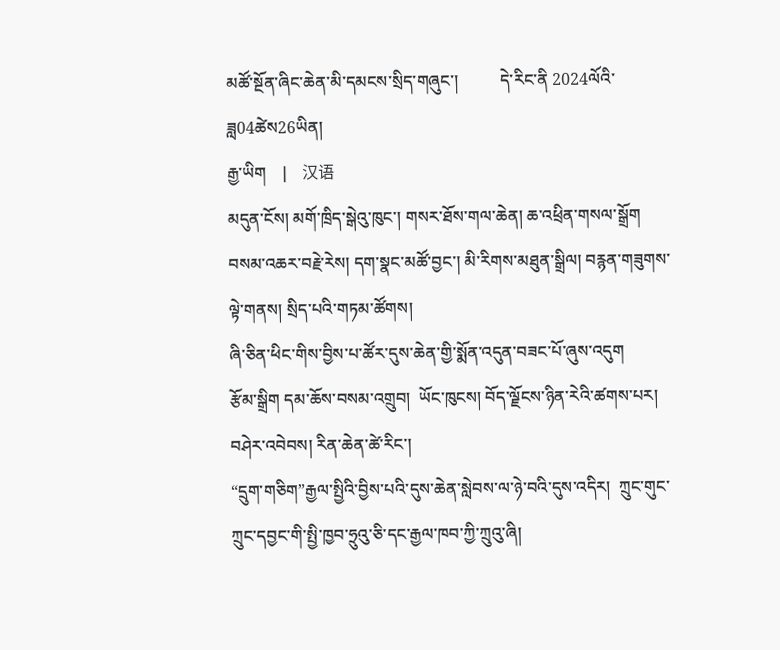མཚོ་སྔོན་ཞིང་ཆེན་མི་དམངས་སྲིད་གཞུང་།          དེ་རིང་ནི 2024ལོའི་ཟླ04ཚེས26ཡིན།
རྒྱ་ཡིག    |    汉语
མདུན་ངོས། མགོ་ཁྲིད་སྒེའུ་ཁུང་། གསར་ཐོས་གལ་ཆེན། ཆ་འཕྲིན་གསལ་སྒྲོག བསམ་འཆར་བརྗེ་རེས། དག་སྣང་མཚོ་བྱང་། མི་རིགས་མཐུན་སྒྲིལ། བརྙན་གཟུགས་ལྟེ་གནས། སྲིད་པའི་གཏམ་ཚོགས།
ཞི་ཅིན་ཕིང་གིས་བྱིས་པ་ཚོར་དུས་ཆེན་གྱི་སྨོན་འདུན་བཟང་པོ་ཞུས་འདུག
རྩོམ་སྒྲིག དམ་ཆོས་བསམ་འགྲུབ།  ཡོང་ཁུངས། བོད་ལྗོངས་ཉིན་རེའི་ཚགས་པར། བཤེར་འབེབས། རིན་ཆེན་ཚེ་རིང་།
“དྲུག་གཅིག”རྒྱལ་སྤྱིའི་བྱིས་པའི་དུས་ཆེན་སླེབས་ལ་ཉེ་བའི་དུས་འདིར།  ཀྲུང་གུང་ཀྲུང་དབྱང་གི་སྤྱི་ཁྱབ་ཧྲུའུ་ཅི་དང་རྒྱལ་ཁབ་ཀྱི་ཀྲུའུ་ཞི།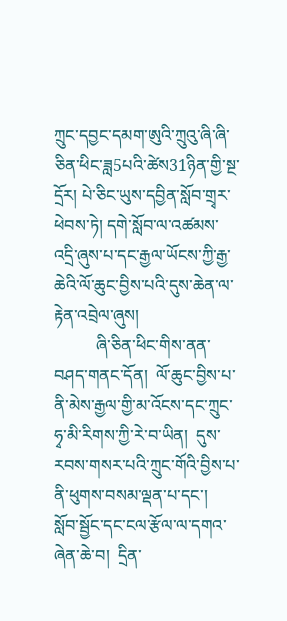ཀྲུང་དབྱང་དམག་ཨུའི་ཀྲུའུ་ཞི་ཞི་ཅིན་ཕིང་ཟླ5པའི་ཚེས31ཉིན་གྱི་སྔ་དྲོར། པེ་ཅིང་ཡུས་དབྱིན་སློབ་གྲྭར་ཕེབས་ཏེ། དགེ་སློབ་ལ་འཚམས་འདྲི་ཞུས་པ་དང་རྒྱལ་ཡོངས་ཀྱི་རྒྱ་ཆེའི་ལོ་ཆུང་བྱིས་པའི་དུས་ཆེན་ལ་རྟེན་འབྲེལ་ཞུས།
          ཞི་ཅིན་ཕིང་གིས་ནན་བཤད་གནང་དོན།  ལོ་ཆུང་བྱིས་པ་ནི་མེས་རྒྱལ་གྱི་མ་འོངས་དང་ཀྲུང་ཧྭ་མི་རིགས་ཀྱི་རེ་བ་ཡིན།  དུས་རབས་གསར་པའི་ཀྲུང་གོའི་བྱིས་པ་ནི་ཕུགས་བསམ་ལྡན་པ་དང་།  སློབ་སྦྱོང་དང་ངལ་རྩོལ་ལ་དགའ་ཞེན་ཆེ་བ།  དྲིན་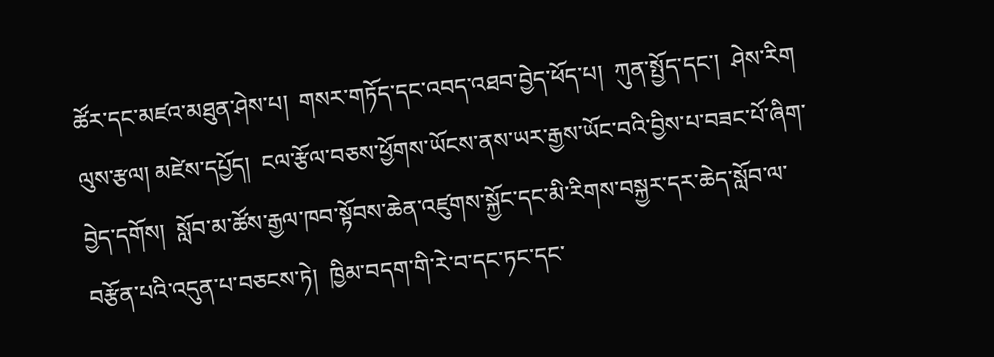ཚོར་དང་མཛའ་མཐུན་ཤེས་པ།  གསར་གཏོད་དང་འབད་འཐབ་བྱེད་ཕོད་པ།  ཀུན་སྤྱོད་དང་།  ཤེས་རིག ལུས་རྩལ། མཛེས་དཔྱོད།  ངལ་རྩོལ་བཅས་ཕྱོགས་ཡོངས་ནས་ཡར་རྒྱས་ཡོང་བའི་བྱིས་པ་བཟང་པོ་ཞིག་བྱེད་དགོས།  སློབ་མ་ཚོས་རྒྱལ་ཁབ་སྟོབས་ཆེན་འཛུགས་སྐྱོང་དང་མི་རིགས་བསྐྱར་དར་ཆེད་སློབ་ལ་བརྩོན་པའི་འདུན་པ་བཅངས་ཏེ།  ཁྱིམ་བདག་གི་རེ་བ་དང་ཏང་དང་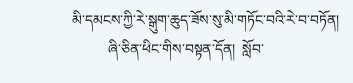མི་དམངས་ཀྱི་རེ་སྒུག་ཆུད་ཟོས་སུ་མི་གཏོང་བའི་རེ་བ་བཏོན།
          ཞི་ཅིན་ཕིང་གིས་བསྟན་དོན།  སློབ་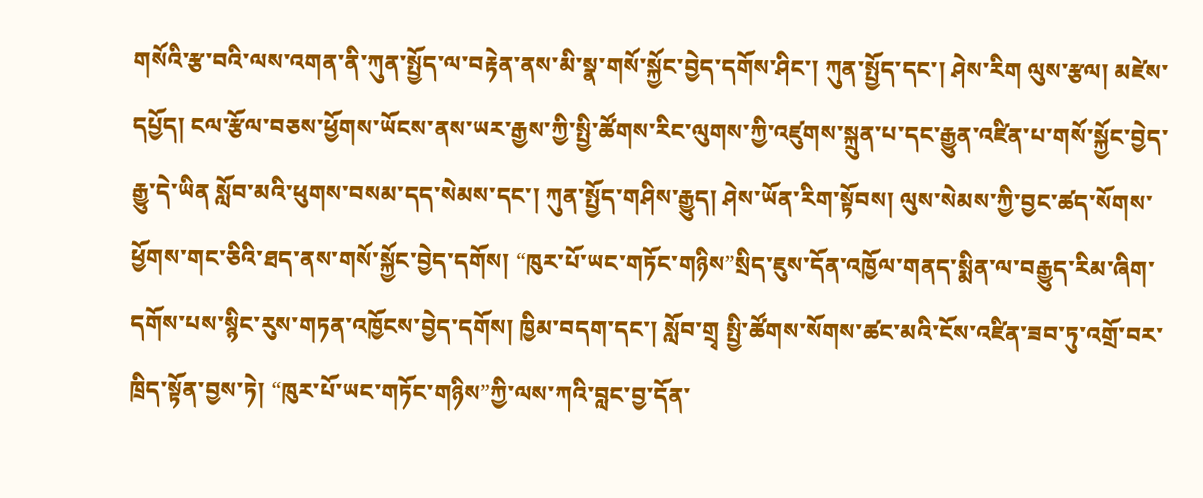གསོའི་རྩ་བའི་ལས་འགན་ནི་ཀུན་སྤྱོད་ལ་བརྟེན་ནས་མི་སྣ་གསོ་སྐྱོང་བྱེད་དགོས་ཤིང་། ཀུན་སྤྱོད་དང་། ཤེས་རིག ལུས་རྩལ། མཛེས་དཔྱོད། ངལ་རྩོལ་བཅས་ཕྱོགས་ཡོངས་ནས་ཡར་རྒྱས་ཀྱི་སྤྱི་ཚོགས་རིང་ལུགས་ཀྱི་འཛུགས་སྐྲུན་པ་དང་རྒྱུན་འཛིན་པ་གསོ་སྐྱོང་བྱེད་རྒྱུ་དེ་ཡིན སློབ་མའི་ཕུགས་བསམ་དད་སེམས་དང་། ཀུན་སྤྱོད་གཤིས་རྒྱུད། ཤེས་ཡོན་རིག་སྟོབས། ལུས་སེམས་ཀྱི་བྱང་ཚད་སོགས་ཕྱོགས་གང་ཅིའི་ཐད་ནས་གསོ་སྐྱོང་བྱེད་དགོས། “ཁུར་པོ་ཡང་གཏོང་གཉིས”སྲིད་ཇུས་དོན་འཁྱོལ་གནད་སྨིན་ལ་བརྒྱུད་རིམ་ཞིག་དགོས་པས་སྙིང་རུས་གཏན་འཁྱོངས་བྱེད་དགོས། ཁྱིམ་བདག་དང་། སློབ་གྲྭ སྤྱི་ཚོགས་སོགས་ཚང་མའི་ངོས་འཛིན་ཟབ་ཏུ་འགྲོ་བར་ཁྲིད་སྟོན་བྱས་ཏེ། “ཁུར་པོ་ཡང་གཏོང་གཉིས”ཀྱི་ལས་ཀའི་བླང་བྱ་དོན་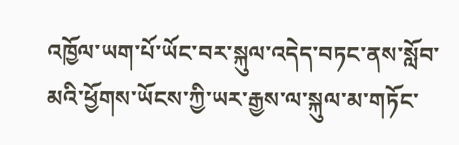འཁྱོལ་ཡག་པོ་ཡོང་བར་སྐུལ་འདེད་བཏང་ནས་སློབ་མའི་ཕྱོགས་ཡོངས་ཀྱི་ཡར་རྒྱས་ལ་སྐུལ་མ་གཏོང་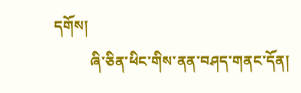དགོས།
          ཞི་ཅིན་ཕིང་གིས་ནན་བཤད་གནང་དོན།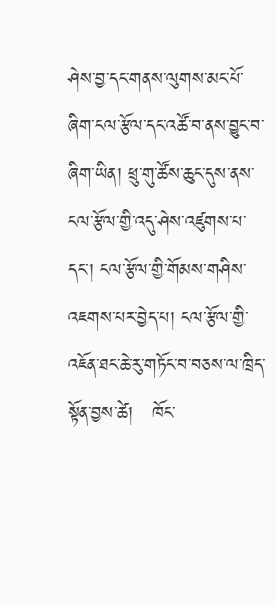ཤེས་བྱ་དང་གནས་ལུགས་མང་པོ་ཞིག་ངལ་རྩོལ་དང་འཚོ་བ་ནས་བྱུང་བ་ཞིག་ཡིན། ཕྲུ་གུ་ཚོས་ཆུང་དུས་ནས་ངལ་རྩོལ་གྱི་འདུ་ཤེས་འཛུགས་པ་དང་། ངལ་རྩོལ་གྱི་གོམས་གཤིས་འཇགས་པར་བྱེད་པ། ངལ་རྩོལ་གྱི་འཇོན་ཐང་ཆེ་རུ་གཏོང་བ་བཅས་ལ་ཁྲིད་སྟོན་བྱས་ཚེ།   ཁོང་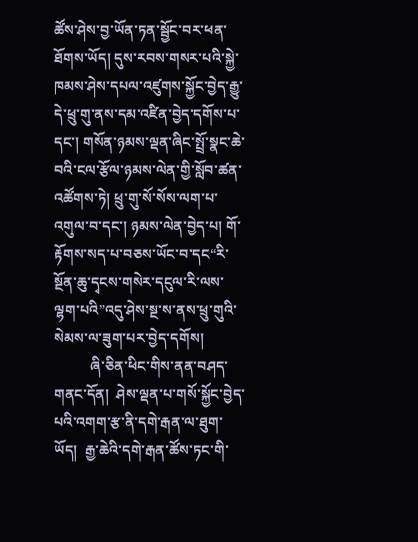ཚོས་ཤེས་བྱ་ཡོན་ཏན་སྦྱོང་བར་ཕན་ཐོགས་ཡོད། དུས་རབས་གསར་པའི་སྐྱེ་ཁམས་ཤེས་དཔལ་འཛུགས་སྐྱོང་བྱེད་རྒྱུ་དེ་ཕྲུ་གུ་ནས་དམ་འཛིན་བྱེད་དགོས་པ་དང་། གསོན་ཉམས་ལྡན་ཞིང་སྤྲོ་སྣང་ཆེ་བའི་ངལ་རྩོལ་ཉམས་ལེན་གྱི་སློབ་ཚན་འཚོགས་ཏེ། ཕྲུ་གུ་སོ་སོས་ལག་པ་འགུལ་བ་དང་། ཉམས་ལེན་བྱེད་པ། གོ་རྟོགས་སད་པ་བཅས་ཡོང་བ་དང“རི་སྔོན་ཆུ་དྭངས་གསེར་དངུལ་རི་ལས་ལྷག་པའི”འདུ་ཤེས་སྔ་ས་ནས་ཕྲུ་གུའི་སེམས་ལ་ཟུག་པར་བྱེད་དགོས།
          ཞི་ཅིན་ཕིང་གིས་ནན་བཤད་གནང་དོན།  ཤེས་ལྡན་པ་གསོ་སྐྱོང་བྱེད་པའི་འགག་རྩ་ནི་དགེ་རྒན་ལ་ཐུག་ཡོད།  རྒྱ་ཆེའི་དགེ་རྒན་ཚོས་ཏང་གི་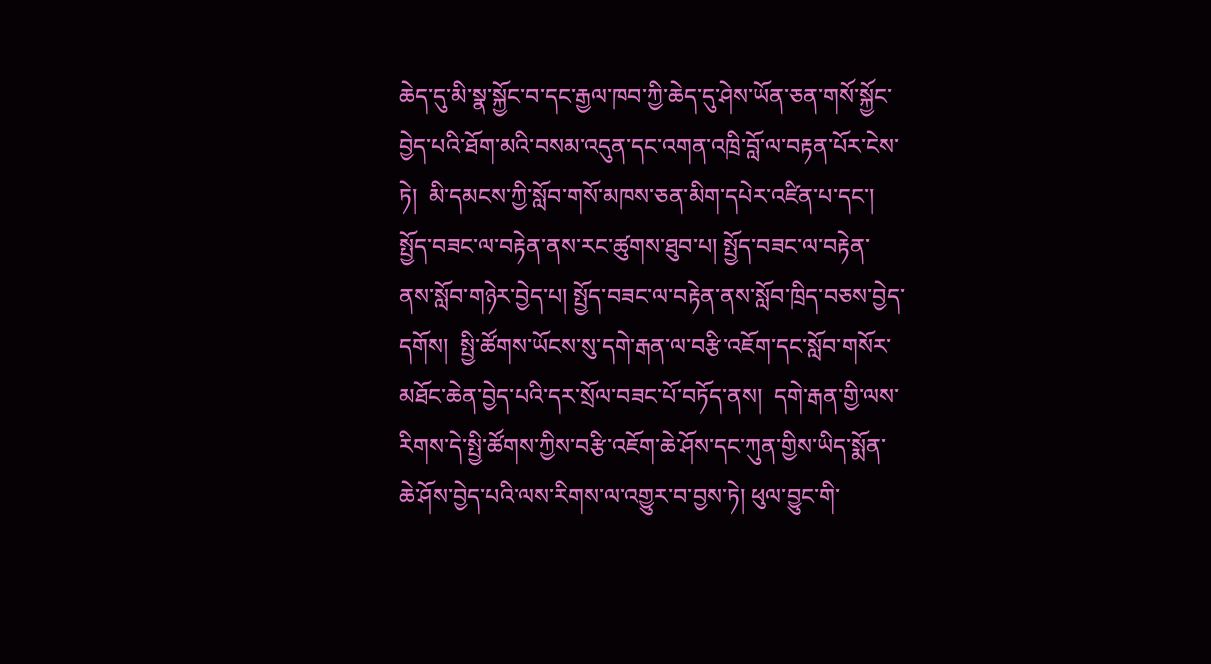ཆེད་དུ་མི་སྣ་སྐྱོང་བ་དང་རྒྱལ་ཁབ་ཀྱི་ཆེད་དུ་ཤེས་ཡོན་ཅན་གསོ་སྐྱོང་བྱེད་པའི་ཐོག་མའི་བསམ་འདུན་དང་འགན་འཁྲི་བློ་ལ་བརྟན་པོར་ངེས་ཏེ།  མི་དམངས་ཀྱི་སློབ་གསོ་མཁས་ཅན་མིག་དཔེར་འཛིན་པ་དང་།  སྤྱོད་བཟང་ལ་བརྟེན་ནས་རང་ཚུགས་ཐུབ་པ། སྤྱོད་བཟང་ལ་བརྟེན་ནས་སློབ་གཉེར་བྱེད་པ། སྤྱོད་བཟང་ལ་བརྟེན་ནས་སློབ་ཁྲིད་བཅས་བྱེད་དགོས།  སྤྱི་ཚོགས་ཡོངས་སུ་དགེ་རྒན་ལ་བརྩི་འཇོག་དང་སློབ་གསོར་མཐོང་ཆེན་བྱེད་པའི་དར་སྲོལ་བཟང་པོ་བཏོད་ནས།  དགེ་རྒན་གྱི་ལས་རིགས་དེ་སྤྱི་ཚོགས་ཀྱིས་བརྩི་འཇོག་ཆེ་ཤོས་དང་ཀུན་གྱིས་ཡིད་སྨོན་ཆེ་ཤོས་བྱེད་པའི་ལས་རིགས་ལ་འགྱུར་བ་བྱས་ཏེ། ཕུལ་བྱུང་གི་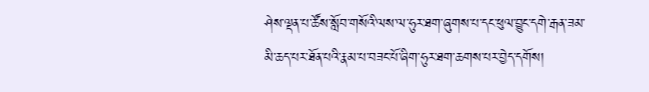ཤེས་ལྡན་པ་ཚོས་སློབ་གསོའི་ལས་ལ་ཧུར་ཐག་ཞུགས་པ་དང་ཕུལ་བྱུང་དགེ་རྒན་ཟམ་མི་ཆད་པར་ཐོན་པའི་རྣམ་པ་བཟང་པོ་ཞིག་ཧུར་ཐག་ཆགས་པར་བྱེད་དགོས།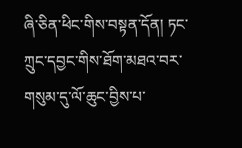ཞི་ཅིན་ཕིང་གིས་བསྟན་དོན། ཏང་ཀྲུང་དབྱང་གིས་ཐོག་མཐའ་བར་གསུམ་དུ་ལོ་ཆུང་བྱིས་པ་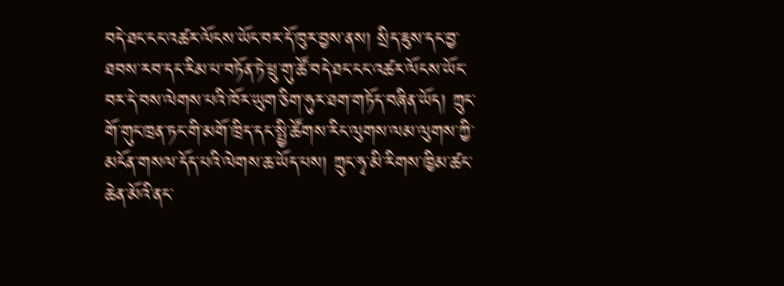བདེ་ཐང་ངང་འཚར་ལོངས་ཡོང་བར་དོ་ཁུར་བྱས་ནས། སྲིད་ཇུས་དང་བྱ་ཐབས་རབ་དང་རིམ་པ་བཏོན་ཏེ་ཕྲུ་གུ་ཚོ་བདེ་ཐང་ངང་འཚར་ལོངས་ཡོང་བར་དེ་བས་ལེགས་པའི་ཁོར་ཡུག་ཅིག་ཧུར་ཐག་གཏོད་བཞིན་ཡོད། ཀྲུང་གོ་གུང་ཁྲན་ཏང་གི་མགོ་ཁྲིད་དང་སྤྱི་ཚོགས་རིང་ལུགས་ལམ་ལུགས་ཀྱི་མངོན་གསལ་དོད་པའི་ལེགས་ཆ་ཡོད་པས། ཀྲུང་ཧྭ་མི་རིགས་ཁྱིམ་ཚང་ཆེན་མོའི་ནང་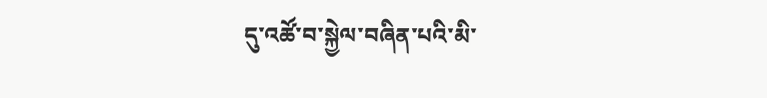དུ་འཚོ་བ་སྐྱེལ་བཞིན་པའི་མི་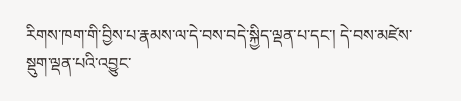རིགས་ཁག་གི་བྱིས་པ་རྣམས་ལ་དེ་བས་བདེ་སྐྱིད་ལྡན་པ་དང་། དེ་བས་མཛེས་སྡུག་ལྡན་པའི་འབྱུང་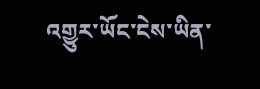འགྱུར་ཡོང་ངེས་ཡིན་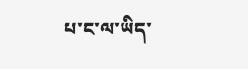པ་ང་ལ་ཡིད་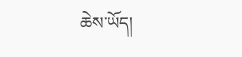ཆེས་ཡོད།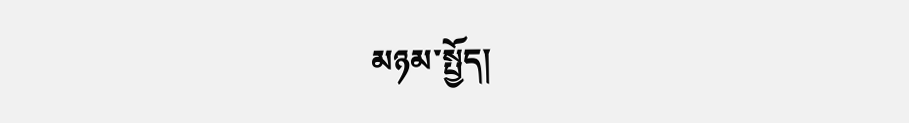མཉམ་སྤྱོད།